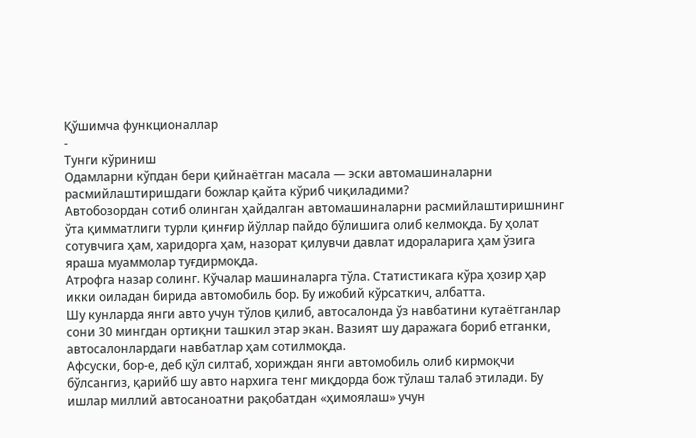Қўшимча функционаллар
-
Тунги кўриниш
Одамларни кўпдан бери қийнаётган масала — эски автомашиналарни расмийлаштиришдаги божлар қайта кўриб чиқиладими?
Автобозордан сотиб олинган ҳайдалган автомашиналарни расмийлаштиришнинг ўта қимматлиги турли қинғир йўллар пайдо бўлишига олиб келмоқда. Бу ҳолат сотувчига ҳам, харидорга ҳам, назорат қилувчи давлат идораларига ҳам ўзига яраша муаммолар туғдирмоқда.
Атрофга назар солинг. Кўчалар машиналарга тўла. Cтатистикага кўра ҳозир ҳар икки оиладан бирида автомобиль бор. Бу ижобий кўрсаткич, албатта.
Шу кунларда янги авто учун тўлов қилиб, автосалонда ўз навбатини кутаётганлар сони 30 мингдан ортиқни ташкил этар экан. Вазият шу даражага бориб етганки, автосалонлардаги навбатлар ҳам сотилмоқда.
Афсуски, бор-е, деб қўл силтаб, хориждан янги автомобиль олиб кирмоқчи бўлсангиз, қарийб шу авто нархига тенг миқдорда бож тўлаш талаб этилади. Бу ишлар миллий автосаноатни рақобатдан «ҳимоялаш» учун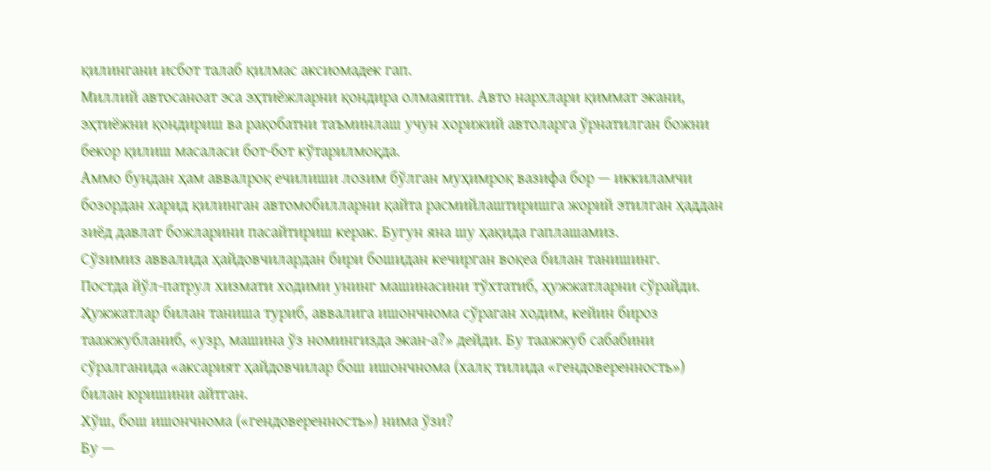қилингани исбот талаб қилмас аксиомадек гап.
Миллий автосаноат эса эҳтиёжларни қондира олмаяпти. Авто нархлари қиммат экани, эҳтиёжни қондириш ва рақобатни таъминлаш учун хорижий автоларга ўрнатилган божни бекор қилиш масаласи бот-бот кўтарилмоқда.
Аммо бундан ҳам аввалроқ ечилиши лозим бўлган муҳимроқ вазифа бор — иккиламчи бозордан харид қилинган автомобилларни қайта расмийлаштиришга жорий этилган ҳаддан зиёд давлат божларини пасайтириш керак. Бугун яна шу ҳақида гаплашамиз.
Сўзимиз аввалида ҳайдовчилардан бири бошидан кечирган воқеа билан танишинг.
Постда йўл-патрул хизмати ходими унинг машинасини тўхтатиб, ҳужжатларни сўрайди. Ҳужжатлар билан таниша туриб, аввалига ишончнома сўраган ходим, кейин бироз таажжубланиб, «узр, машина ўз номингизда экан-а?» дейди. Бу таажжуб сабабини сўралганида «аксарият ҳайдовчилар бош ишончнома (халқ тилида «гендоверенность») билан юришини айтган.
Хўш, бош ишончнома («гендоверенность») нима ўзи?
Бу —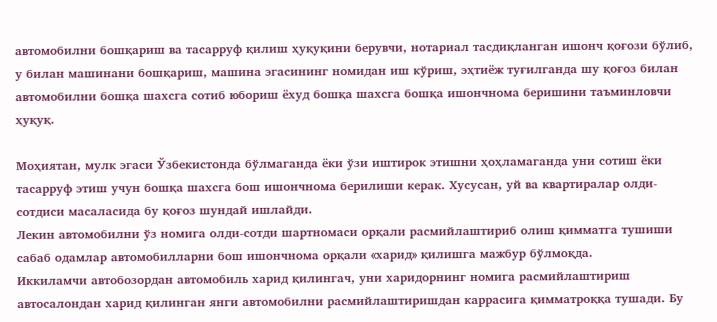автомобилни бошқариш ва тасарруф қилиш ҳуқуқини берувчи, нотариал тасдиқланган ишонч қоғози бўлиб, у билан машинани бошқариш, машина эгасининг номидан иш кўриш, эҳтиёж туғилганда шу қоғоз билан автомобилни бошқа шахсга сотиб юбориш ёхуд бошқа шахсга бошқа ишончнома беришини таъминловчи ҳуқуқ.

Моҳиятан, мулк эгаси Ўзбекистонда бўлмаганда ёки ўзи иштирок этишни ҳоҳламаганда уни сотиш ёки тасарруф этиш учун бошқа шахсга бош ишончнома берилиши керак. Хусусан, уй ва квартиралар олди-сотдиси масаласида бу қоғоз шундай ишлайди.
Лекин автомобилни ўз номига олди-сотди шартномаси орқали расмийлаштириб олиш қимматга тушиши сабаб одамлар автомобилларни бош ишончнома орқали «харид» қилишга мажбур бўлмоқда.
Иккиламчи автобозордан автомобиль харид қилингач, уни харидорнинг номига расмийлаштириш автосалондан харид қилинган янги автомобилни расмийлаштиришдан каррасига қимматроққа тушади. Бу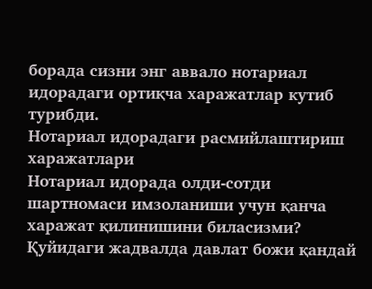борада сизни энг аввало нотариал идорадаги ортиқча харажатлар кутиб турибди.
Нотариал идорадаги расмийлаштириш харажатлари
Нотариал идорада олди-сотди шартномаси имзоланиши учун қанча харажат қилинишини биласизми? Қуйидаги жадвалда давлат божи қандай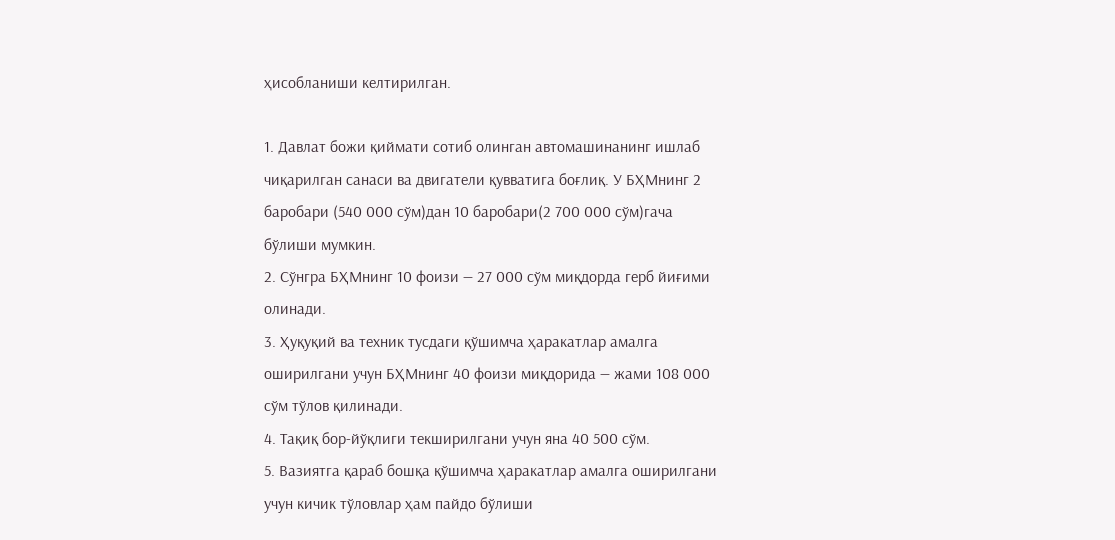ҳисобланиши келтирилган.

1. Давлат божи қиймати сотиб олинган автомашинанинг ишлаб чиқарилган санаси ва двигатели қувватига боғлиқ. У БҲМнинг 2 баробари (540 000 сўм)дан 10 баробари(2 700 000 сўм)гача бўлиши мумкин.
2. Сўнгра БҲМнинг 10 фоизи — 27 000 сўм миқдорда герб йиғими олинади.
3. Ҳуқуқий ва техник тусдаги қўшимча ҳаракатлар амалга оширилгани учун БҲМнинг 40 фоизи миқдорида — жами 108 000 сўм тўлов қилинади.
4. Тақиқ бор-йўқлиги текширилгани учун яна 40 500 сўм.
5. Вазиятга қараб бошқа қўшимча ҳаракатлар амалга оширилгани учун кичик тўловлар ҳам пайдо бўлиши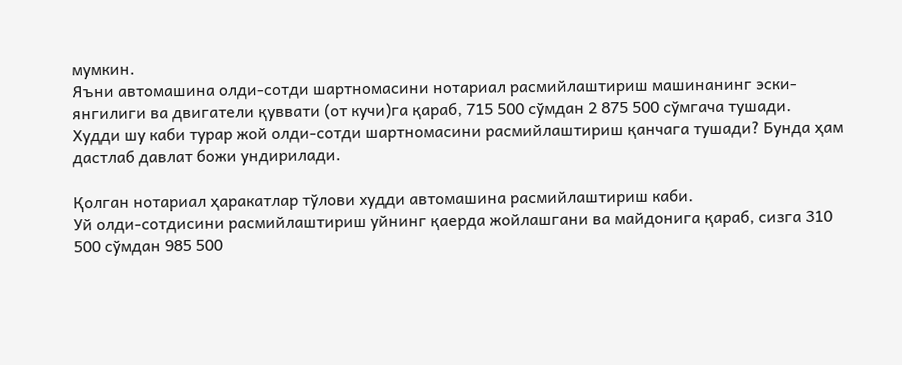мумкин.
Яъни автомашина олди-сотди шартномасини нотариал расмийлаштириш машинанинг эски-янгилиги ва двигатели қуввати (от кучи)га қараб, 715 500 сўмдан 2 875 500 сўмгача тушади.
Худди шу каби турар жой олди-сотди шартномасини расмийлаштириш қанчага тушади? Бунда ҳам дастлаб давлат божи ундирилади.

Қолган нотариал ҳаракатлар тўлови худди автомашина расмийлаштириш каби.
Уй олди-сотдисини расмийлаштириш уйнинг қаерда жойлашгани ва майдонига қараб, сизга 310 500 сўмдан 985 500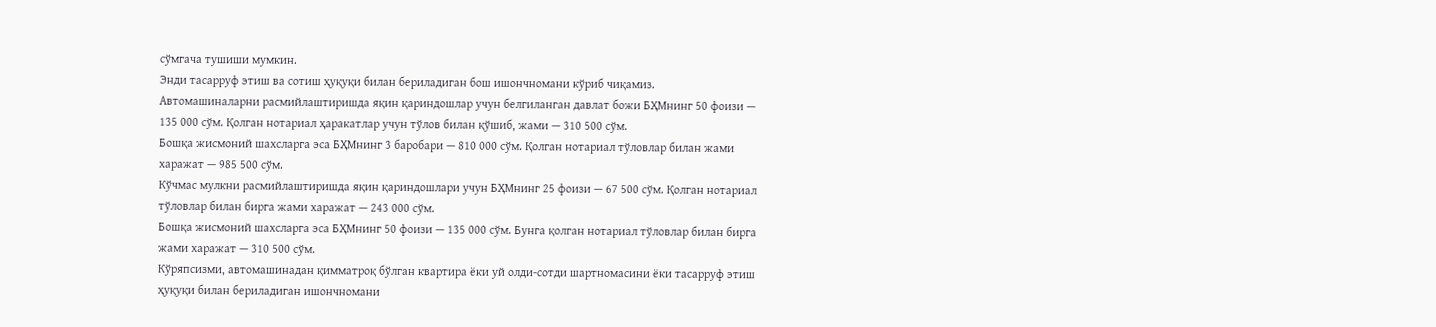сўмгача тушиши мумкин.
Энди тасарруф этиш ва сотиш ҳуқуқи билан бериладиган бош ишончномани кўриб чиқамиз.
Автомашиналарни расмийлаштиришда яқин қариндошлар учун белгиланган давлат божи БҲМнинг 50 фоизи — 135 000 сўм. Қолган нотариал ҳаракатлар учун тўлов билан қўшиб, жами — 310 500 сўм.
Бошқа жисмоний шахсларга эса БҲМнинг 3 баробари — 810 000 сўм. Қолган нотариал тўловлар билан жами харажат — 985 500 сўм.
Кўчмас мулкни расмийлаштиришда яқин қариндошлари учун БҲМнинг 25 фоизи — 67 500 сўм. Қолган нотариал тўловлар билан бирга жами харажат — 243 000 сўм.
Бошқа жисмоний шахсларга эса БҲМнинг 50 фоизи — 135 000 сўм. Бунга қолган нотариал тўловлар билан бирга жами харажат — 310 500 сўм.
Кўряпсизми, автомашинадан қимматроқ бўлган квартира ёки уй олди-сотди шартномасини ёки тасарруф этиш ҳуқуқи билан бериладиган ишончномани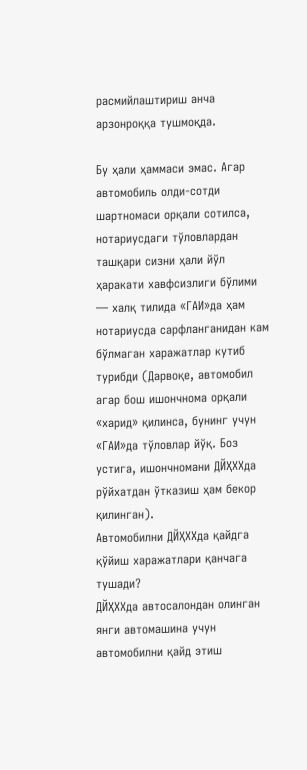расмийлаштириш анча арзонроққа тушмоқда.

Бу ҳали ҳаммаси эмас. Агар автомобиль олди-сотди шартномаси орқали сотилса, нотариусдаги тўловлардан ташқари сизни ҳали йўл ҳаракати хавфсизлиги бўлими — халқ тилида «ГАИ»да ҳам нотариусда сарфланганидан кам бўлмаган харажатлар кутиб турибди (Дарвоқе, автомобил агар бош ишончнома орқали «харид» қилинса, бунинг учун «ГАИ»да тўловлар йўқ. Боз устига, ишончномани ДЙҲХХда рўйхатдан ўтказиш ҳам бекор қилинган).
Автомобилни ДЙҲХХда қайдга қўйиш харажатлари қанчага тушади?
ДЙҲХХда автосалондан олинган янги автомашина учун автомобилни қайд этиш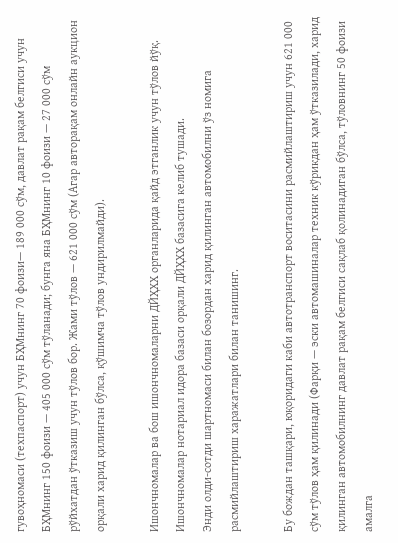гувоҳномаси (техпаспорт) учун БҲМнинг 70 фоизи— 189 000 сўм, давлат рақам белгиси учун БҲМнинг 150 фоизи — 405 000 сўм тўланади; бунга яна БҲМнинг 10 фоизи — 27 000 сўм рўйхатдан ўтказиш учун тўлов бор. Жами тўлов — 621 000 сўм (Агар авторақам онлайн аукцион орқали харид қилинган бўлса, қўшимча тўлов ундирилмайди).

Ишончномалар ва бош ишончномаларни ДЙҲХХ органларида қайд этганлик учун тўлов йўқ. Ишончномалар нотариал идора базаси орқали ДЙҲХХ базасига келиб тушади.
Энди олди-сотди шартномаси билан бозордан харид қилинган автомобилни ўз номига расмийлаштириш харажатлари билан танишинг.

Бу бождан ташқари, юқоридаги каби автотранспорт воситасини расмийлаштириш учун 621 000 сўм тўлов ҳам қилинади (Фарқи — эски автомашиналар техник кўрикдан ҳам ўтказилади, харид қилинган автомобилнинг давлат рақам белгиси сақлаб қолинадиган бўлса, тўловнинг 50 фоизи амалга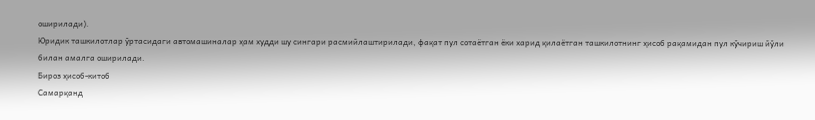оширилади).
Юридик ташкилотлар ўртасидаги автомашиналар ҳам худди шу сингари расмийлаштирилади, фақат пул сотаётган ёки харид қилаётган ташкилотнинг ҳисоб рақамидан пул кўчириш йўли билан амалга оширилади.
Бироз ҳисоб-китоб
Самарқанд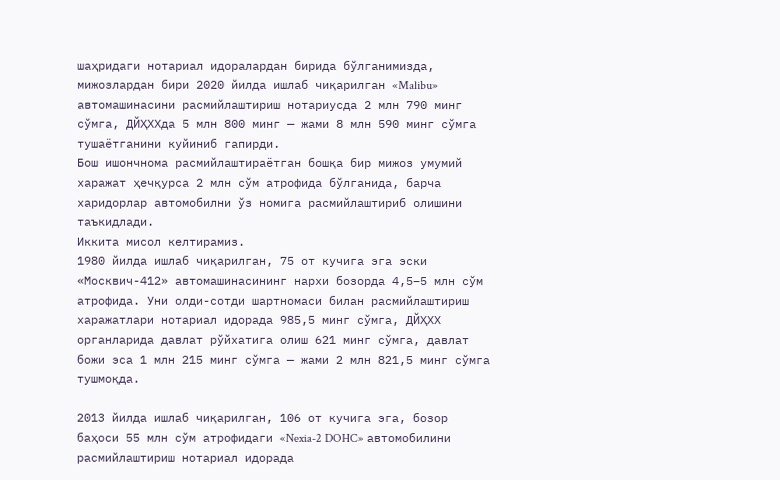шаҳридаги нотариал идоралардан бирида бўлганимизда, мижозлардан бири 2020 йилда ишлаб чиқарилган «Malibu» автомашинасини расмийлаштириш нотариусда 2 млн 790 минг сўмга, ДЙҲХХда 5 млн 800 минг — жами 8 млн 590 минг сўмга тушаётганини куйиниб гапирди.
Бош ишончнома расмийлаштираётган бошқа бир мижоз умумий харажат ҳечқурса 2 млн сўм атрофида бўлганида, барча харидорлар автомобилни ўз номига расмийлаштириб олишини таъкидлади.
Иккита мисол келтирамиз.
1980 йилда ишлаб чиқарилган, 75 от кучига эга эски «Москвич-412» автомашинасининг нархи бозорда 4,5–5 млн сўм атрофида. Уни олди-сотди шартномаси билан расмийлаштириш харажатлари нотариал идорада 985,5 минг сўмга, ДЙҲХХ органларида давлат рўйхатига олиш 621 минг сўмга, давлат божи эса 1 млн 215 минг сўмга — жами 2 млн 821,5 минг сўмга тушмоқда.

2013 йилда ишлаб чиқарилган, 106 от кучига эга, бозор баҳоси 55 млн сўм атрофидаги «Nexia-2 DOHC» автомобилини расмийлаштириш нотариал идорада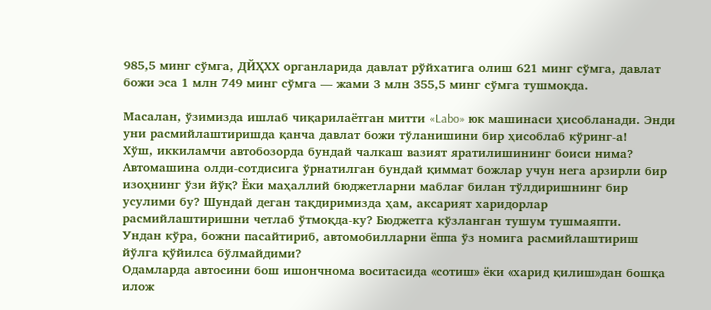985,5 минг сўмга, ДЙҲХХ органларида давлат рўйхатига олиш 621 минг сўмга, давлат божи эса 1 млн 749 минг сўмга — жами 3 млн 355,5 минг сўмга тушмоқда.

Масалан, ўзимизда ишлаб чиқарилаётган митти «Labo» юк машинаси ҳисобланади. Энди уни расмийлаштиришда қанча давлат божи тўланишини бир ҳисоблаб кўринг-а!
Хўш, иккиламчи автобозорда бундай чалкаш вазият яратилишининг боиси нима?
Автомашина олди-сотдисига ўрнатилган бундай қиммат божлар учун нега арзирли бир изоҳнинг ўзи йўқ? Ёки маҳаллий бюджетларни маблағ билан тўлдиришнинг бир усулими бу? Шундай деган тақдиримизда ҳам, аксарият харидорлар расмийлаштиришни четлаб ўтмоқда-ку? Бюджетга кўзланган тушум тушмаяпти.
Ундан кўра, божни пасайтириб, автомобилларни ёппа ўз номига расмийлаштириш йўлга қўйилса бўлмайдими?
Одамларда автосини бош ишончнома воситасида «сотиш» ёки «харид қилиш»дан бошқа илож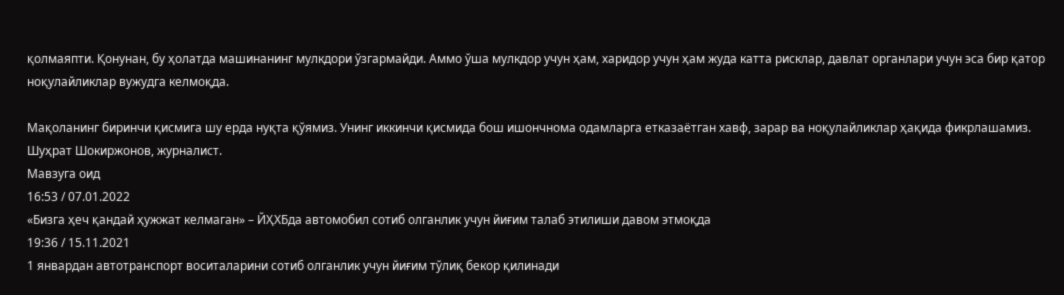қолмаяпти. Қонунан, бу ҳолатда машинанинг мулкдори ўзгармайди. Аммо ўша мулкдор учун ҳам, харидор учун ҳам жуда катта рисклар, давлат органлари учун эса бир қатор ноқулайликлар вужудга келмоқда.

Мақоланинг биринчи қисмига шу ерда нуқта қўямиз. Унинг иккинчи қисмида бош ишончнома одамларга етказаётган хавф, зарар ва ноқулайликлар ҳақида фикрлашамиз.
Шуҳрат Шокиржонов, журналист.
Мавзуга оид
16:53 / 07.01.2022
«Бизга ҳеч қандай ҳужжат келмаган» – ЙҲХБда автомобил сотиб олганлик учун йиғим талаб этилиши давом этмоқда
19:36 / 15.11.2021
1 январдан автотранспорт воситаларини сотиб олганлик учун йиғим тўлиқ бекор қилинади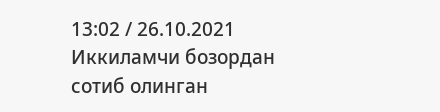13:02 / 26.10.2021
Иккиламчи бозордан сотиб олинган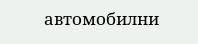автомобилни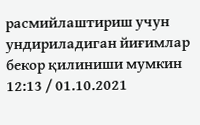расмийлаштириш учун ундириладиган йиғимлар бекор қилиниши мумкин
12:13 / 01.10.2021